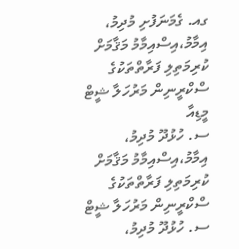ގއ. ގެމަނަފުށި މުދިމު، އިމާމު،އިސްއިމާމު މަޤާމަށް ކުރިމަތިލި ފަރާތްތަކުގެ ސްކްރީނިން މަރުހަލާ ޝީޓް
މީޑިއާ
ސ. ހުޅުދޫ މުދިމު، އިމާމު،އިސްއިމާމު މަޤާމަށް ކުރިމަތިލި ފަރާތްތަކުގެ ސްކްރީނިން މަރުހަލާ ޝީޓް
ސ. ހުޅުދޫ މުދިމު،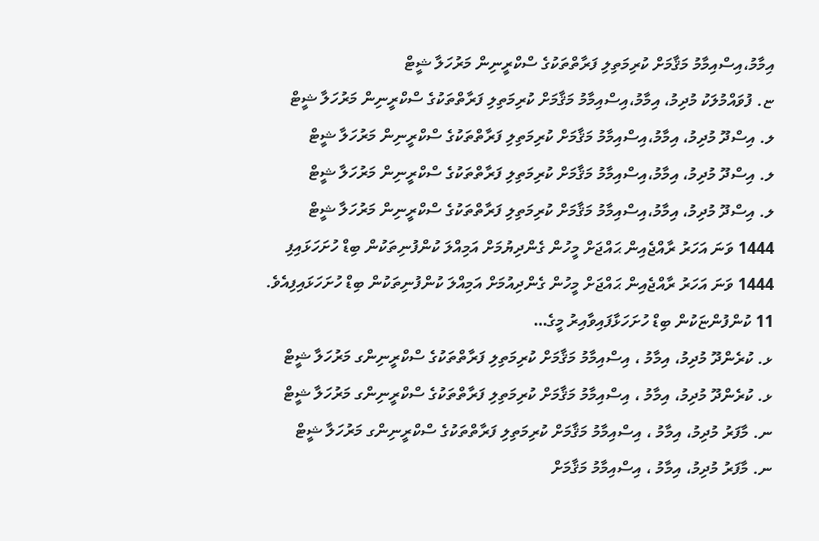އިމާމު،އިސްއިމާމު މަޤާމަށް ކުރިމަތިލި ފަރާތްތަކުގެ ސްކްރީނިން މަރުހަލާ ޝީޓް
ޏ. ފުވައްމުލަކު މުދިމު، އިމާމު،އިސްއިމާމު މަޤާމަށް ކުރިމަތިލި ފަރާތްތަކުގެ ސްކްރީނިން މަރުހަލާ ޝީޓް
ލ. އިސްދޫ މުދިމު، އިމާމު،އިސްއިމާމު މަޤާމަށް ކުރިމަތިލި ފަރާތްތަކުގެ ސްކްރީނިން މަރުހަލާ ޝީޓް
ލ. އިސްދޫ މުދިމު، އިމާމު،އިސްއިމާމު މަޤާމަށް ކުރިމަތިލި ފަރާތްތަކުގެ ސްކްރީނިން މަރުހަލާ ޝީޓް
ލ. އިސްދޫ މުދިމު، އިމާމު،އިސްއިމާމު މަޤާމަށް ކުރިމަތިލި ފަރާތްތަކުގެ ސްކްރީނިން މަރުހަލާ ޝީޓް
1444 ވަނަ އަހަރު ރާއްޖެއިން ޙައްޖަށް މީހުން ގެންދިޔުމަށް އަމިއްލަ ކުންފުނިތަކުން ބިޑް ހުށަހަޅައިފި
1444 ވަނަ އަހަރު ރާއްޖެއިން ޙައްޖަށް މީހުން ގެންދިއުމަށް އަމިއްލަ ކުންފުނިތަކުން ބިޑް ހުށަހަޅައިފިއެވެ. 11 ކުންފުންޏަކުން ބިޑް ހުށަހަޅާފައިވާއިރު މީގެ…
ޅ. ކުރެންދޫ މުދިމު، އިމާމު ، އިސްއިމާމު މަޤާމަށް ކުރިމަތިލި ފަރާތްތަކުގެ ސްކްރީނިންގ މަރުހަލާ ޝީޓް
ޅ. ކުރެންދޫ މުދިމު، އިމާމު ، އިސްއިމާމު މަޤާމަށް ކުރިމަތިލި ފަރާތްތަކުގެ ސްކްރީނިންގ މަރުހަލާ ޝީޓް
ނ. މާފަރު މުދިމު، އިމާމު ، އިސްއިމާމު މަޤާމަށް ކުރިމަތިލި ފަރާތްތަކުގެ ސްކްރީނިންގ މަރުހަލާ ޝީޓް
ނ. މާފަރު މުދިމު، އިމާމު ، އިސްއިމާމު މަޤާމަށް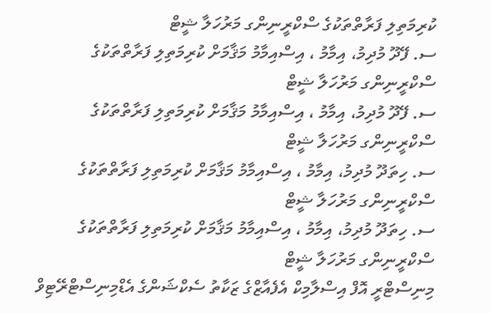ކުރިމަތިލި ފަރާތްތަކުގެ ސްކްރީނިންގ މަރުހަލާ ޝީޓް
ސ. ފޭދޫ މުދިމު، އިމާމު ، އިސްއިމާމު މަޤާމަށް ކުރިމަތިލި ފަރާތްތަކުގެ ސްކްރީނިންގ މަރުހަލާ ޝީޓް
ސ. ފޭދޫ މުދިމު، އިމާމު ، އިސްއިމާމު މަޤާމަށް ކުރިމަތިލި ފަރާތްތަކުގެ ސްކްރީނިންގ މަރުހަލާ ޝީޓް
ސ. ހިތަދޫ މުދިމު، އިމާމު ، އިސްއިމާމު މަޤާމަށް ކުރިމަތިލި ފަރާތްތަކުގެ ސްކްރީނިންގ މަރުހަލާ ޝީޓް
ސ. ހިތަދޫ މުދިމު، އިމާމު ، އިސްއިމާމު މަޤާމަށް ކުރިމަތިލި ފަރާތްތަކުގެ ސްކްރީނިންގ މަރުހަލާ ޝީޓް
މިނިސްޓްރީ އޮފް އިސްލާމިކް އެފެއާޒްގެ ޒަކާތު ސެކްޝަންގެ އެޑްމިނިސްޓްރޭޓިވް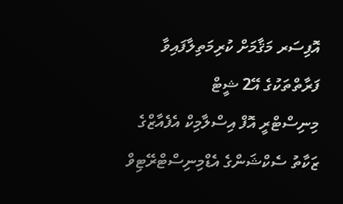އޮފިސަރ މަޤާމަށް ކުރިމަތިލާފައިވާ ފަރާތްތަކުގެ އޭ2 ޝީޓް
މިނިސްޓްރީ އޮފް އިސްލާމިކް އެފެއާޒްގެ ޒަކާތު ސެކްޝަންގެ އެޑްމިނިސްޓްރޭޓިވް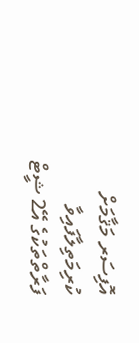އޮފިސަރ މަޤާމަށް ކުރިމަތިލާފައިވާ ފަރާތްތަކުގެ އޭ2 ޝީޓް